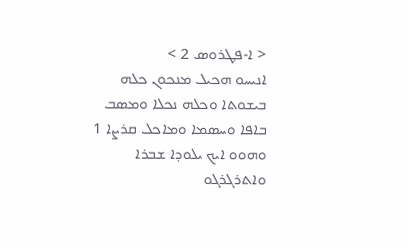< ܐ-ܦܛܪܘܣ 2 >
ܐܢܝܚܘ ܗܟܝܠ ܡܢܟܘܢ ܟܠܗ ܒܝܫܘܬܐ ܘܟܠܗ ܢܟܠܐ ܘܡܤܒ ܒܐܦܐ ܘܚܤܡܐ ܘܡܐܟܠ ܩܪܨܐ 1
ܘܗܘܘ ܐܝܟ ܝܠܘܕܐ ܫܒܪܐ ܘܐܬܪܓܪܓܘ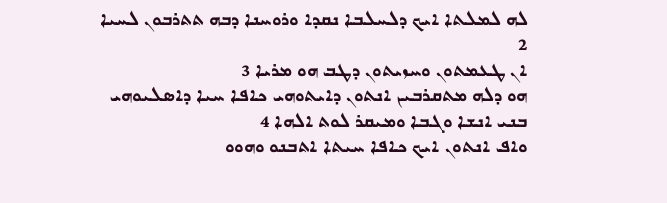ܠܗ ܠܡܠܬܐ ܐܝܟ ܕܠܚܠܒܐ ܢܩܕܐ ܘܪܘܚܢܐ ܕܒܗ ܬܬܪܒܘܢ ܠܚܝܐ 2
ܐܢ ܛܥܡܬܘܢ ܘܚܙܝܬܘܢ ܕܛܒ ܗܘ ܡܪܝܐ 3
ܗܘ ܕܠܗ ܡܬܩܪܒܝܢ ܐܢܬܘܢ ܕܐܝܬܘܗܝ ܟܐܦܐ ܚܝܐ ܕܐܤܠܝܘܗܝ ܒܢܝ ܐܢܫܐ ܘܓܒܐ ܘܡܝܩܪ ܠܘܬ ܐܠܗܐ 4
ܘܐܦ ܐܢܬܘܢ ܐܝܟ ܟܐܦܐ ܚܝܬܐ ܐܬܒܢܘ ܘܗܘܘ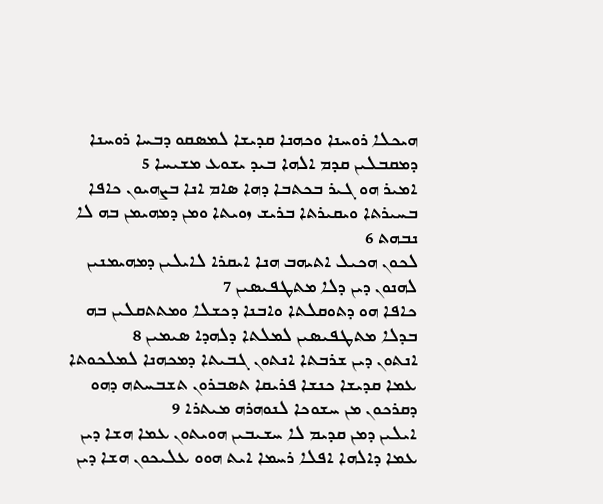ܗܝܟܠܐ ܪܘܚܢܐ ܘܟܗܢܐ ܩܕܝܫܐ ܠܡܤܩܘ ܕܒܚܐ ܪܘܚܢܐ ܕܡܩܒܠܝܢ ܩܕܡ ܐܠܗܐ ܒܝܕ ܝܫܘܥ ܡܫܝܚܐ 5
ܐܡܝܪ ܗܘ ܓܝܪ ܒܟܬܒܐ ܕܗܐ ܤܐܡ ܐܢܐ ܒܨܗܝܘܢ ܟܐܦܐ ܒܚܝܪܬܐ ܘܝܩܝܪܬܐ ܒܪܝܫ ܙܘܝܬܐ ܘܡܢ ܕܡܗܝܡܢ ܒܗ ܠܐ ܢܒܗܬ 6
ܠܟܘܢ ܗܟܝܠ ܐܬܝܗܒ ܗܢܐ ܐܝܩܪܐ ܠܐܝܠܝܢ ܕܡܗܝܡܢܝܢ ܠܗܢܘܢ ܕܝܢ ܕܠܐ ܡܬܛܦܝܤܝܢ 7
ܟܐܦܐ ܗܘ ܕܬܘܩܠܬܐ ܘܐܒܢܐ ܕܟܫܠܐ ܘܡܬܬܩܠܝܢ ܒܗ ܒܕܠܐ ܡܬܛܦܝܤܝܢ ܠܡܠܬܐ ܕܠܗܕܐ ܤܝܡܝܢ 8
ܐܢܬܘܢ ܕܝܢ ܫܪܒܬܐ ܐܢܬܘܢ ܓܒܝܬܐ ܕܡܟܗܢܐ ܠܡܠܟܘܬܐ ܥܡܐ ܩܕܝܫܐ ܟܢܫܐ ܦܪܝܩܐ ܬܤܒܪܘܢ ܬܫܒܚܬܗ ܕܗܘ ܕܩܪܟܘܢ ܡܢ ܚܫܘܟܐ ܠܢܘܗܪܗ ܡܝܬܪܐ 9
ܐܝܠܝܢ ܕܡܢ ܩܕܝܡ ܠܐ ܚܫܝܒܝܢ ܗܘܝܬܘܢ ܥܡܐ ܗܫܐ ܕܝܢ ܥܡܐ ܕܐܠܗܐ ܐܦܠܐ ܪܚܡܐ ܐܝܬ ܗܘܘ ܥܠܝܟܘܢ ܗܫܐ ܕܝܢ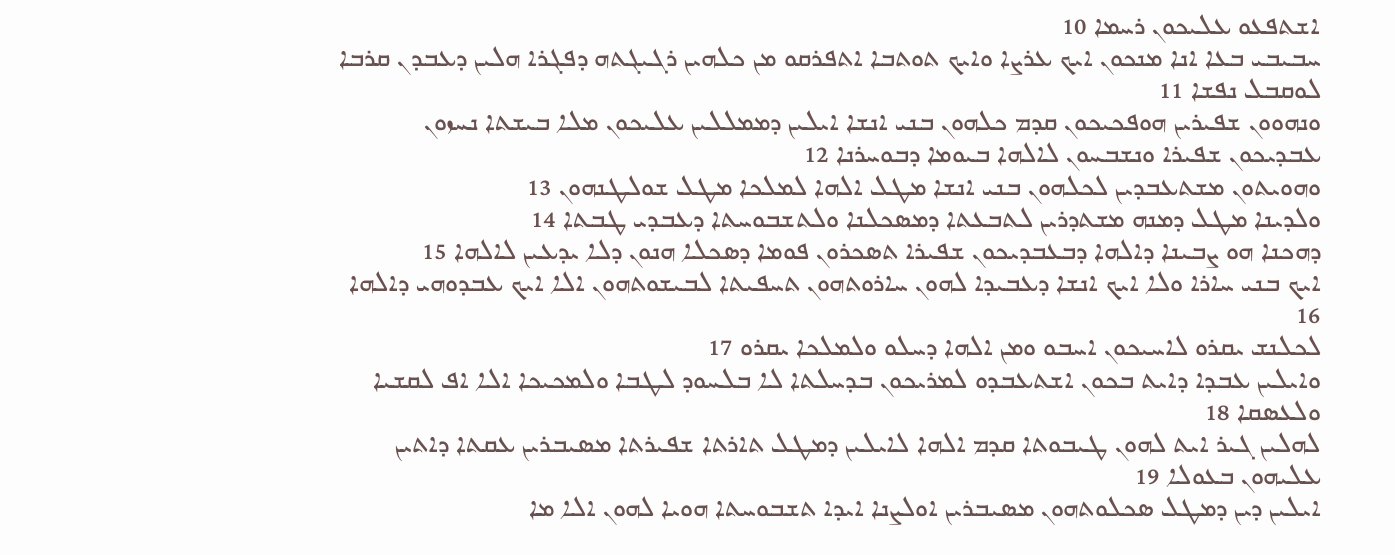ܐܫܬܦܥܘ ܥܠܝܟܘܢ ܪܚܡܐ 10
ܚܒܝܒܝ ܒܥܐ ܐܢܐ ܡܢܟܘܢ ܐܝܟ ܥܪܨܐ ܘܐܝܟ ܬܘܬܒܐ ܐܬܦܪܩܘ ܡܢ ܟܠܗܝܢ ܪܓܝܓܬܗ ܕܦܓܪܐ ܗܠܝܢ ܕܥܒܕܢ ܩܪܒܐ ܠܘܩܒܠ ܢܦܫܐ 11
ܘܢܗܘܘܢ ܫܦܝܪܝܢ ܗܘܦܟܝܟܘܢ ܩܕܡ ܟܠܗܘܢ ܒܢܝ ܐܢܫܐ ܐܝܠܝܢ ܕܡܡܠܠܝܢ ܥܠܝܟܘܢ ܡܠܐ ܒܝܫܬܐ ܢܚܙܘܢ ܥܒܕܝܟܘܢ ܫܦܝܪܐ ܘܢܫܒܚܘܢ ܠܐܠܗܐ ܒܝܘܡܐ ܕܒܘܚܪܢܐ 12
ܘܗܘܝܬܘܢ ܡܫܬܥܒܕܝܢ ܠܟܠܗܘܢ ܒܢܝ ܐܢܫܐ ܡܛܠ ܐܠܗܐ ܠܡܠܟܐ ܡܛܠ ܫܘܠܛܢܗܘܢ 13
ܘܠܕܝܢܐ ܡܛܠ ܕܡܢܗ ܡܫܬܕܪܝܢ ܠܬܒܥܬܐ ܕܡܤܟܠܢܐ ܘܠܬܫܒܘܚܬܐ ܕܥܒܕܝ ܛܒܬܐ 14
ܕܗܟܢܐ ܗܘ ܨܒܝܢܐ ܕܐܠܗܐ ܕܒܥܒܕܝܟܘܢ ܫܦܝܪܐ ܬܤܟܪܘܢ ܦܘܡܐ ܕܤܟܠܐ ܗܢܘܢ ܕܠܐ ܝܕܥܝܢ ܠܐܠܗܐ 15
ܐܝܟ ܒܢܝ ܚܐܪܐ ܘܠܐ ܐܝܟ ܐܢܫܐ ܕܥܒܝܕܐ ܠܗܘܢ ܚܐܪܘܬܗܘܢ ܬܚܦܝܬܐ ܠܒܝܫܘܬܗܘܢ ܐܠܐ ܐܝܟ ܥܒܕܘܗܝ ܕܐܠܗܐ 16
ܠܟܠܢܫ ܝܩܪܘ ܠܐܚܝܟܘܢ ܐܚܒܘ ܘܡܢ ܐܠܗܐ ܕܚܠܘ ܘܠܡܠܟܐ ܝܩܪܘ 17
ܘܐܝܠܝܢ ܥܒܕܐ ܕܐܝܬ ܒܟܘܢ ܐܫܬܥܒܕܘ ܠܡܪܝܟܘܢ ܒܕܚܠܬܐ ܠܐ ܒܠܚܘܕ ܠܛܒܐ ܘܠܡܟܝܟܐ ܐܠܐ ܐܦ ܠܩܫܝܐ ܘܠܥܤܩܐ 18
ܠܗܠܝܢ ܓܝܪ ܐܝܬ ܠܗܘܢ ܛܝܒܘܬܐ ܩܕܡ ܐܠܗܐ ܠܐܝܠܝܢ ܕܡܛܠ ܬܐܪܬܐ ܫܦܝܪܬܐ ܡܤܝܒܪܝܢ ܥܩܬܐ ܕܐܬܝܢ ܥܠܝܗܘܢ ܒܥܘܠܐ 19
ܐܝܠܝܢ ܕܝܢ ܕܡܛܠ ܤܟܠܘܬܗܘܢ ܡܤܝܒܪܝܢ ܐܘܠܨܢܐ ܐܝܕܐ ܬܫܒܘܚܬܐ ܗܘܝܐ ܠܗܘܢ ܐܠܐ ܡܐ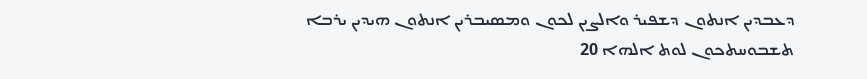ܕܥܒܕܝܢ ܐܢܬܘܢ ܕܫܦܝܪ ܘܐܠܨܝܢ ܠܟܘܢ ܘܡܤܝܒܪܝܢ ܐܢܬܘܢ ܗܝܕܝܢ ܝܪܒܐ ܬܫܒܘܚܬܟܘܢ ܠܘܬ ܐܠܗܐ 20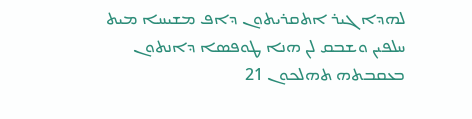ܠܗܕܐ ܓܝܪ ܐܬܩܪܝܬܘܢ ܕܐܦ ܡܫܝܚܐ ܡܝܬ ܚܠܦܝܢ ܘܫܒܩ ܠܢ ܗܢܐ ܛܘܦܤܐ ܕܐܢܬܘܢ ܒܥܩܒܬܗ ܬܗܠܟܘܢ 21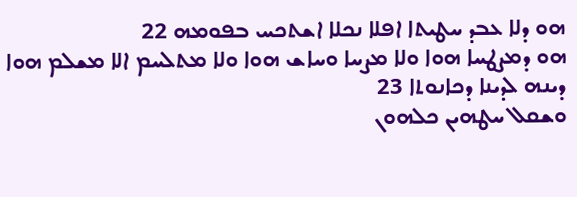ܗܘ ܕܠܐ ܥܒܕ ܚܛܝܬܐ ܐܦܠܐ ܢܟܠܐ ܐܫܬܟܚ ܒܦܘܡܗ 22
ܗܘ ܕܡܨܛܚܐ ܗܘܐ ܘܠܐ ܡܨܚܐ ܘܚܐܫ ܗܘܐ ܘܠܐ ܡܬܠܚܡ ܐܠܐ ܡܫܠܡ ܗܘܐ ܕܝܢܗ ܠܕܝܢܐ ܕܟܐܢܘܬܐ 23
ܘܫܩܠ ܚܛܗܝܢ ܟܠܗܘܢ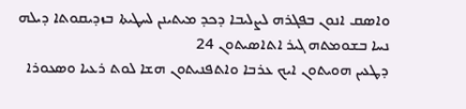ܘܐܤܩ ܐܢܘܢ ܒܦܓܪܗ ܠܨܠܝܒܐ ܕܟܕ ܡܝܬܝܢܢ ܠܚܛܝܬܐ ܒܙܕܝܩܘܬܐ ܕܝܠܗ ܢܚܐ ܒܫܘܡܬܗ ܓܝܪ ܐܬܐܤܝܬܘܢ 24
ܕܛܥܝܢ ܗܘܝܬܘܢ ܐܝܟ ܥܪܒܐ ܘܐܬܦܢܝܬܘܢ ܗܫܐ ܠܘܬ ܪܥܝܐ ܘܤܥܘܪܐ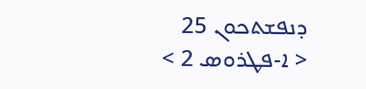ܕܢܦܫܬܟܘܢ 25
< ܐ-ܦܛܪܘܣ 2 >